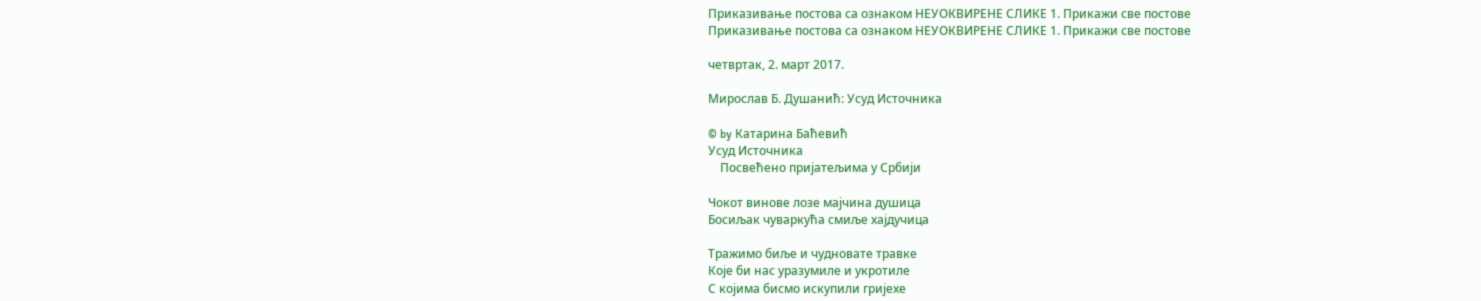Приказивање постова са ознаком НЕУОКВИРЕНЕ СЛИКЕ 1. Прикажи све постове
Приказивање постова са ознаком НЕУОКВИРЕНЕ СЛИКЕ 1. Прикажи све постове

четвртак, 2. март 2017.

Мирослав Б. Душанић: Усуд Источника

© by Катарина Баћевић
Усуд Источника
    Посвећено пријатељима у Србији

Чокот винове лозе мајчина душица
Босиљак чуваркућа смиље хајдучица

Тражимо биље и чудновате травке
Које би нас уразумиле и укротиле
С којима бисмо искупили гријехе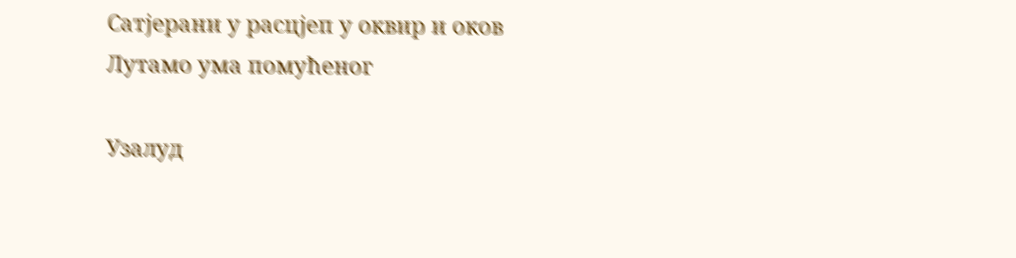Сатјерани у расцјеп у оквир и оков
Лутамо ума помућеног

Узалуд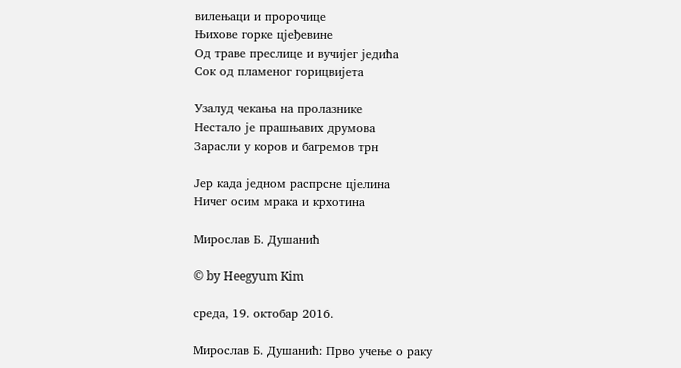вилењаци и пророчице
Њихове горке цјеђевине
Од траве преслице и вучијег једића
Сок од пламеног горицвијета

Узалуд чекања на пролазнике
Нестало је прашњавих друмова
Зарасли у коров и багремов трн

Јер када једном распрсне цјелина
Ничег осим мрака и крхотина

Мирослав Б. Душанић

© by Heegyum Kim

среда, 19. октобар 2016.

Мирослав Б. Душанић: Прво учење о раку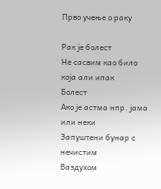Прво учење о раку

Рак је болест
Не сасвим као било која али ипак
Болест
Ако је астма нпр. јама или неки
Запуштени бунар с нечистим
Ваздухом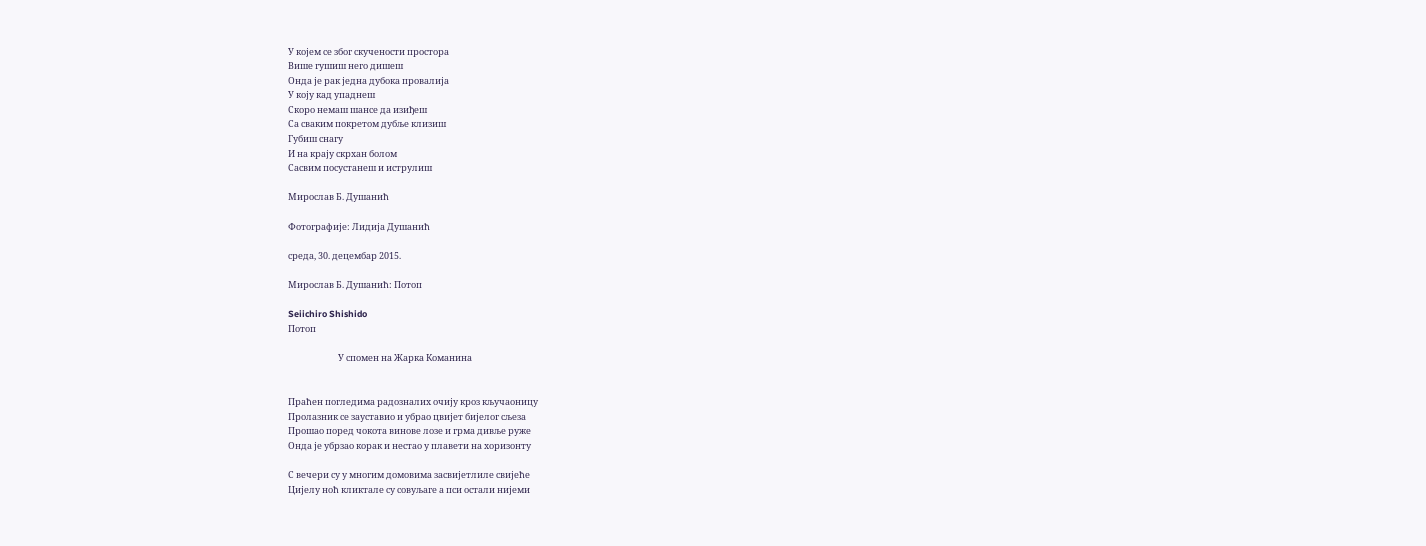У којем се због скучености простора
Више гушиш него дишеш
Онда је рак једна дубока провалија
У коју кад упаднеш
Скоро немаш шансе да изиђеш
Са сваким покретом дубље клизиш
Губиш снагу
И на крају скрхан болом
Сасвим посустанеш и иструлиш

Мирослав Б. Душанић

Фотографије: Лидија Душанић

среда, 30. децембар 2015.

Мирослав Б. Душанић: Потоп

Seiichiro Shishido
Потоп

                         У спомен на Жарка Команина


Праћен погледима радозналих очију кроз кључаоницу
Пролазник се зауставио и убрао цвијет бијелог сљеза
Прошао поред чокота винове лозе и грма дивље руже
Онда је убрзао корак и нестао у плавети на хоризонту

С вечери су у многим домовима засвијетлиле свијеће
Цијелу ноћ кликтале су совуљаге а пси остали нијеми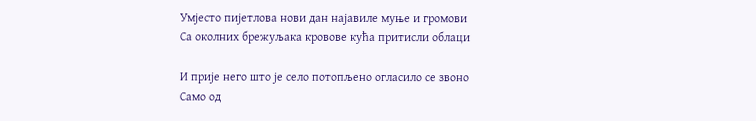Умјесто пијетлова нови дан најавиле муње и громови
Са околних брежуљака кровове кућа притисли облаци

И прије него што је село потопљено огласило се звоно
Само од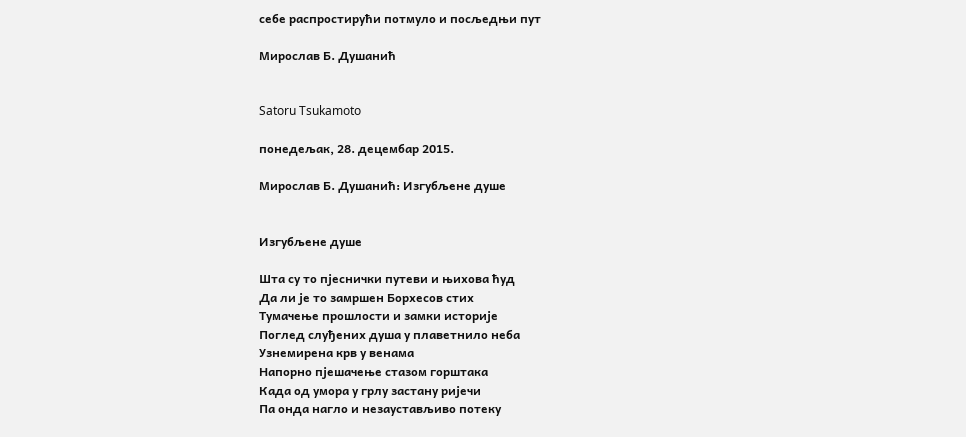себе распростирући потмуло и посљедњи пут

Мирослав Б. Душанић


Satoru Tsukamoto

понедељак, 28. децембар 2015.

Мирослав Б. Душанић: Изгубљене душе


Изгубљене душе

Шта су то пјеснички путеви и њихова ћуд
Да ли је то замршен Борхесов стих
Тумачење прошлости и замки историје
Поглед слуђених душа у плаветнило неба
Узнемирена крв у венама
Напорно пјешачење стазом горштака
Када од умора у грлу застану ријечи
Па онда нагло и незаустављиво потеку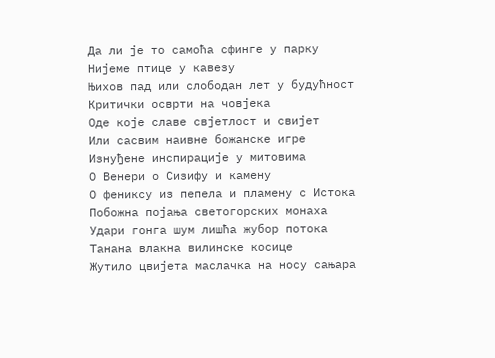Да ли је то самоћа сфинге у парку
Нијеме птице у кавезу
Њихов пад или слободан лет у будућност
Критички осврти на човјека
Оде које славе свјетлост и свијет
Или сасвим наивне божанске игре
Изнуђене инспирације у митовима
О Венери о Сизифу и камену
О фениксу из пепела и пламену с Истока
Побожна појања светогорских монаха
Удари гонга шум лишћа жубор потока
Танана влакна вилинске косице
Жутило цвијета маслачка на носу сањара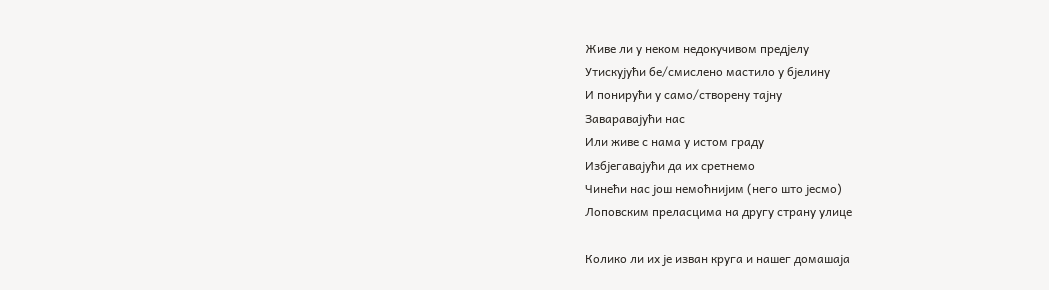Живе ли у неком недокучивом предјелу
Утискујући бе/смислено мастило у бјелину
И понирући у само/створену тајну
Заваравајући нас
Или живе с нама у истом граду
Избјегавајући да их сретнемо
Чинећи нас још немоћнијим (него што јесмо)
Лоповским преласцима на другу страну улице

Колико ли их је изван круга и нашег домашаја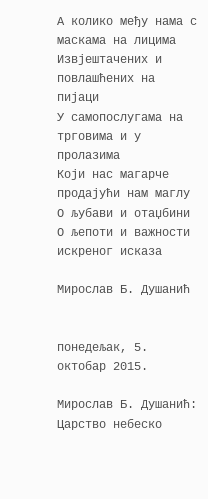А колико међу нама с маскама на лицима
Извјештачених и повлашћених на пијаци
У самопослугама на трговима и у пролазима
Који нас магарче продајући нам маглу
О љубави и отаџбини
О љепоти и важности искреног исказа

Мирослав Б. Душанић


понедељак, 5. октобар 2015.

Мирослав Б. Душанић: Царство небеско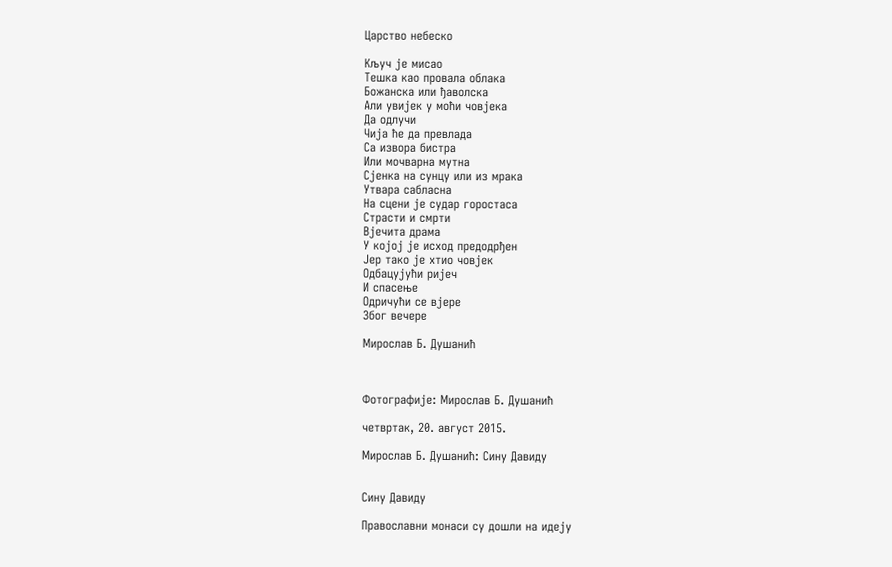Царство небеско

Кључ је мисао
Тешка као провала облака
Божанска или ђаволска
Али увијек у моћи човјека
Да одлучи
Чија ће да превлада
Са извора бистра
Или мочварна мутна
Сјенка на сунцу или из мрака
Утвара сабласна
На сцени је судар горостаса
Страсти и смрти
Вјечита драма
У којој је исход предодрђен
Јер тако је хтио човјек
Одбацујући ријеч
И спасење
Одричући се вјере
Због вечере

Мирослав Б. Душанић



Фотографије: Мирослав Б. Душанић

четвртак, 20. август 2015.

Мирослав Б. Душанић: Сину Давиду


Сину Давиду

Православни монаси су дошли на идеју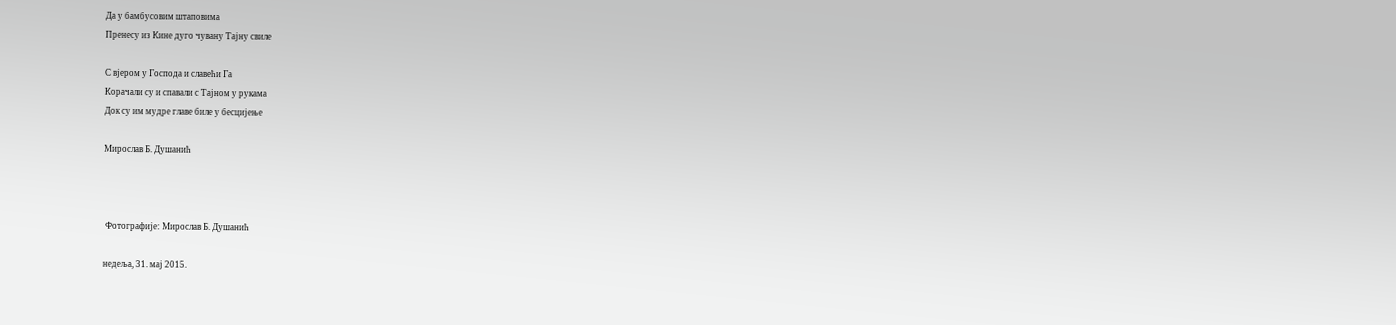Да у бамбусовим штаповима
Пренесу из Кине дуго чувану Тајну свиле

С вјером у Господа и славећи Га
Корачали су и спавали с Тајном у рукама
Док су им мудре главе биле у бесцијење

Мирослав Б. Душанић



 Фотографије: Мирослав Б. Душанић

недеља, 31. мај 2015.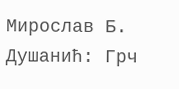Мирослав Б. Душанић: Грч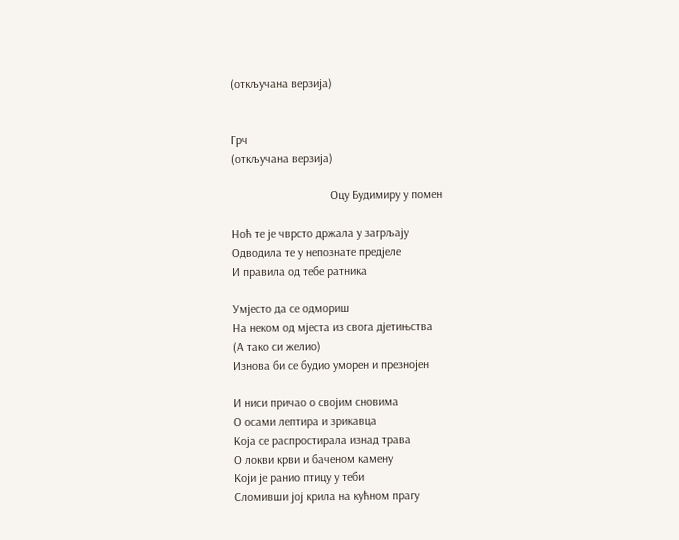(откључана верзија)


Грч
(откључана верзија)

                                 Оцу Будимиру у помен

Ноћ те је чврсто држала у загрљају
Одводила те у непознате предјеле
И правила од тебе ратника

Умјесто да се одмориш
На неком од мјеста из свога дјетињства
(А тако си желио)
Изнова би се будио уморен и презнојен

И ниси причао о својим сновима
О осами лептира и зрикавца
Која се распростирала изнад трава
О локви крви и баченом камену
Који је ранио птицу у теби
Сломивши јој крила на кућном прагу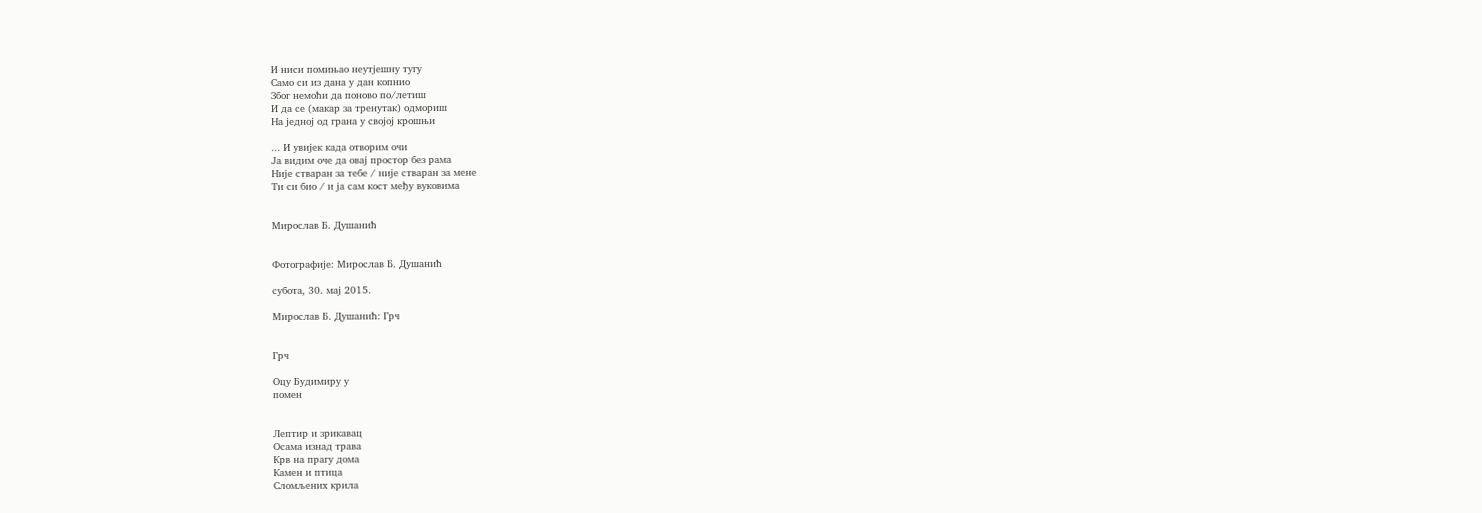И ниси помињао неутјешну тугу
Само си из дана у дан копнио
Због немоћи да поново по/летиш
И да се (макар за тренутак) одмориш
На једној од грана у својој крошњи

... И увијек када отворим очи
Ја видим оче да овај простор без рама
Није стваран за тебе / није стваран за мене
Ти си био / и ја сам кост међу вуковима


Мирослав Б. Душанић


Фотографије: Мирослав Б. Душанић

субота, 30. мај 2015.

Мирослав Б. Душанић: Грч


Грч

Оцу Будимиру у
помен


Лептир и зрикавац
Осама изнад трава
Крв на прагу дома
Камен и птица
Сломљених крила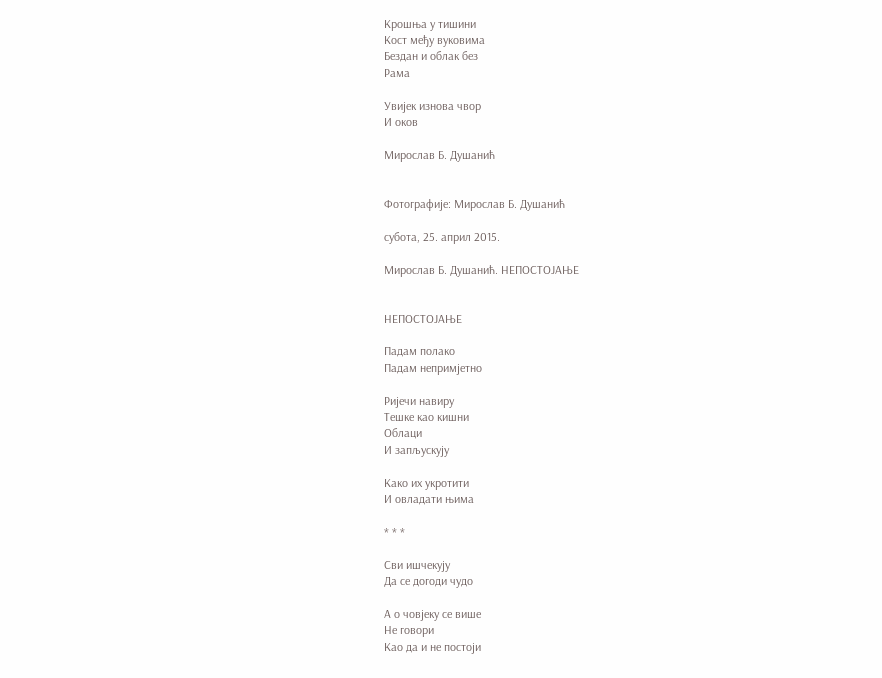Крошња у тишини
Кост међу вуковима
Бездан и облак без
Рама

Увијек изнова чвор
И оков

Мирослав Б. Душанић


Фотографије: Мирослав Б. Душанић

субота, 25. април 2015.

Мирослав Б. Душанић. НЕПОСТОЈАЊЕ


НЕПОСТОЈАЊЕ

Падам полако
Падам непримјетно

Ријечи навиру
Тешке као кишни
Облаци
И запљускују

Како их укротити
И овладати њима

* * *

Сви ишчекују
Да се догоди чудо

А о човјеку се више
Не говори
Као да и не постоји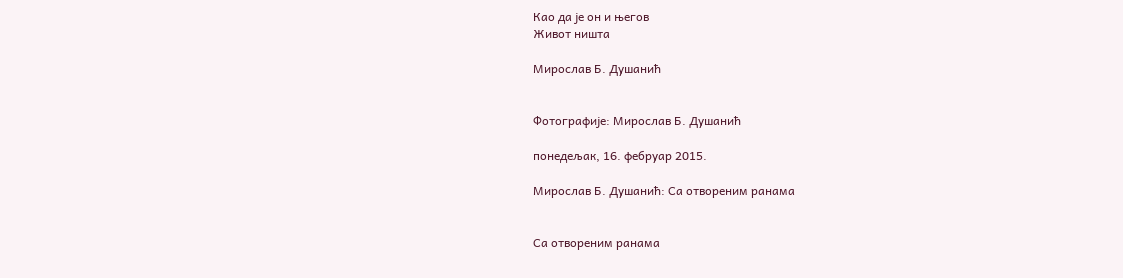Као да је он и његов
Живот ништа

Мирослав Б. Душанић


Фотографије: Мирослав Б. Душанић

понедељак, 16. фебруар 2015.

Мирослав Б. Душанић: Са отвореним ранама


Са отвореним ранама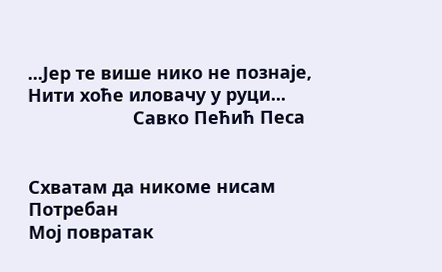...Јер те више нико не познаје,
Нити хоће иловачу у руци...
                     Савко Пећић Песа


Схватам да никоме нисам
Потребан
Мој повратак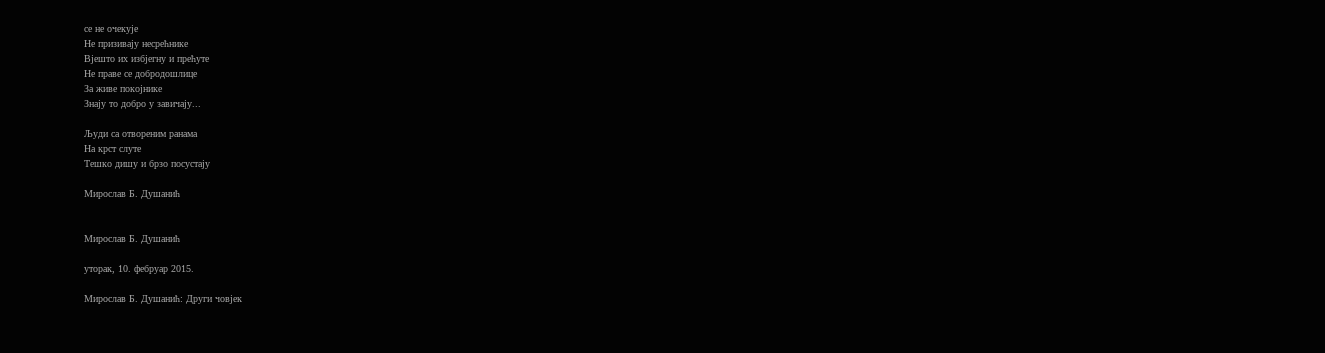се не очекује
Не призивају несрећнике
Вјешто их избјегну и прећуте
Не праве се добродошлице
За живе покојнике
Знају то добро у завичају...

Људи са отвореним ранама
На крст слуте
Тешко дишу и брзо посустају

Мирослав Б. Душанић


Мирослав Б. Душанић

уторак, 10. фебруар 2015.

Мирослав Б. Душанић: Други човјек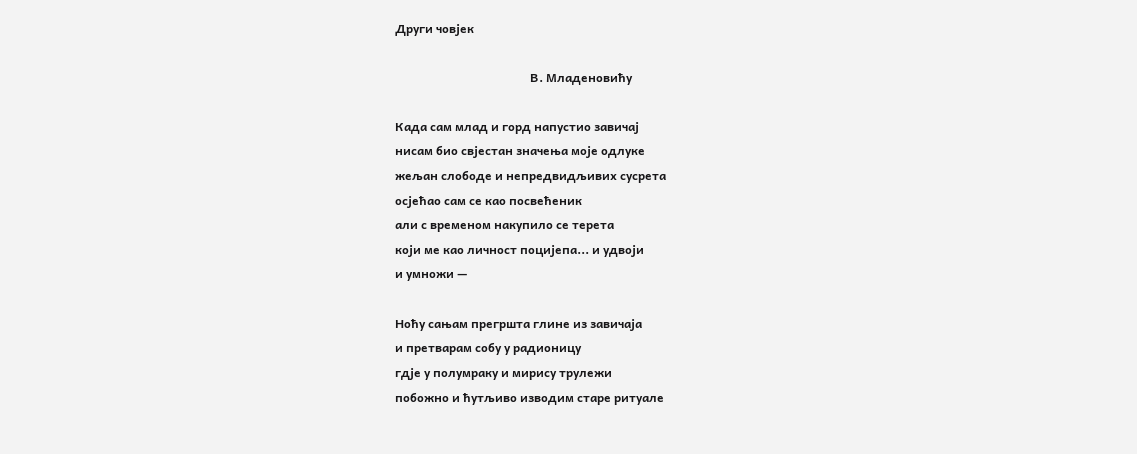Други човјек

                                             В. Младеновићу

Када сам млад и горд напустио завичај
нисам био свјестан значења моје одлуке
жељан слободе и непредвидљивих сусрета
осјећао сам се као посвећеник
али с временом накупило се терета
који ме као личност поцијепа... и удвоји
и умножи —

Ноћу сањам прегршта глине из завичаја
и претварам собу у радионицу
гдје у полумраку и мирису трулежи
побожно и ћутљиво изводим старе ритуале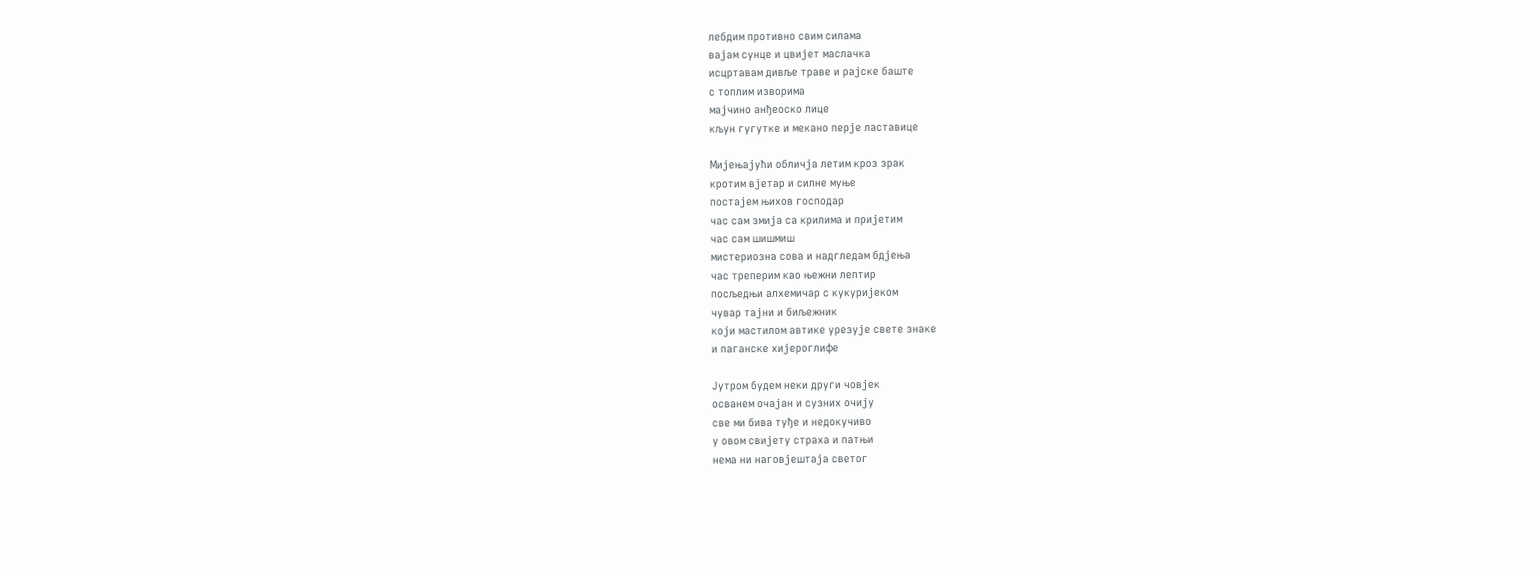лебдим противно свим силама
вајам сунце и цвијет маслачка
исцртавам дивље траве и рајске баште
с топлим изворима
мајчино анђеоско лице
кљун гугутке и мекано перје ластавице

Мијењајући обличја летим кроз зрак
кротим вјетар и силне муње
постајем њихов господар
час сам змија са крилима и пријетим
час сам шишмиш
мистериозна сова и надгледам бдјења
час треперим као њежни лептир
посљедњи алхемичар с кукуријеком
чувар тајни и биљежник
који мастилом автике урезује свете знаке
и паганске хијероглифе

Јутром будем неки други човјек
осванем очајан и сузних очију
све ми бива туђе и недокучиво
у овом свијету страха и патњи
нема ни наговјештаја светог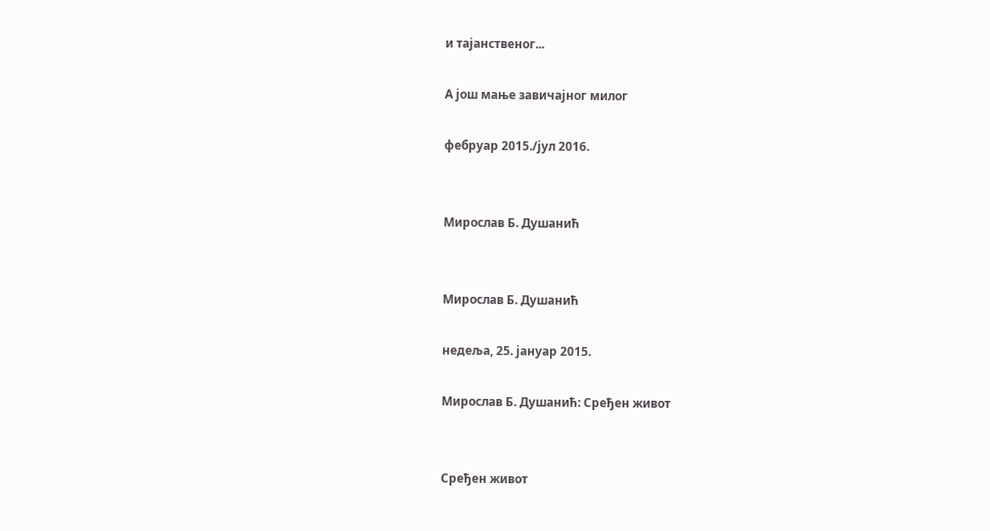и тајанственог...

А још мање завичајног милог

фебруар 2015./јул 2016.


Мирослав Б. Душанић


Мирослав Б. Душанић

недеља, 25. јануар 2015.

Мирослав Б. Душанић: Сређен живот


Сређен живот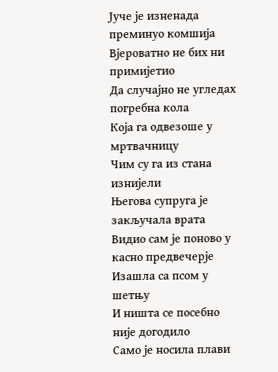Јуче је изненада преминуо комшија
Вјероватно не бих ни примијетио
Да случајно не угледах погребна кола
Која га одвезоше у мртвачницу
Чим су га из стана изнијели
Његова супруга је закључала врата
Видио сам је поново у касно предвечерје
Изашла са псом у шетњу
И ништа се посебно није догодило
Само је носила плави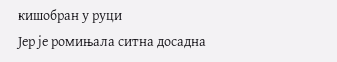кишобран у руци
Јер је ромињала ситна досадна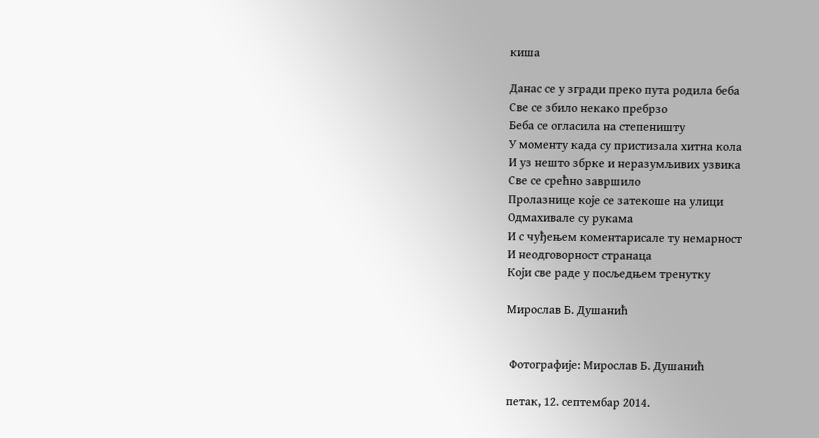киша

Данас се у згради преко пута родила беба
Све се збило некако пребрзо
Беба се огласила на степеништу
У моменту када су пристизала хитна кола
И уз нешто збрке и неразумљивих узвика
Све се срећно завршило
Пролазнице које се затекоше на улици
Одмахивале су рукама
И с чуђењем коментарисале ту немарност
И неодговорност странаца
Који све раде у посљедњем тренутку

Мирослав Б. Душанић


 Фотографије: Мирослав Б. Душанић

петак, 12. септембар 2014.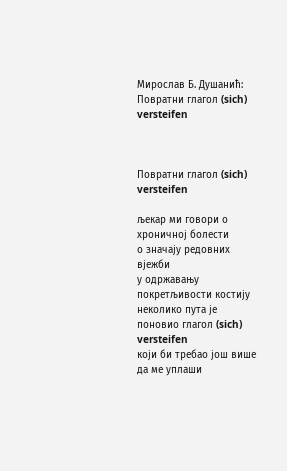Мирослав Б. Душанић: Повратни глагол (sich) versteifen



Повратни глагол (sich) versteifen

љекар ми говори о хроничној болести
о значају редовних вјежби
у одржавању покретљивости костију
неколико пута је поновио глагол (sich)
versteifen
који би требао још више
да ме уплаши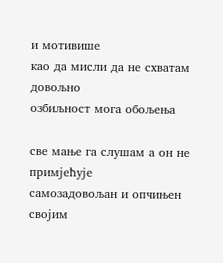и мотивише
као да мисли да не схватам довољно
озбиљност мога обољења

све мање га слушам а он не примјећује
самозадовољан и опчињен својим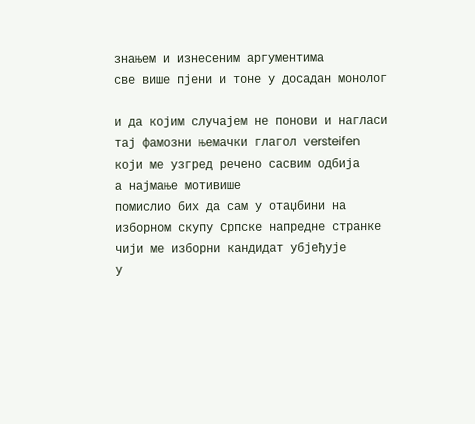знањем и изнесеним аргументима
све више пјени и тоне у досадан монолог

и да којим случајем не понови и нагласи
тај фамозни њемачки глагол versteifen
који ме узгред речено сасвим одбија
а најмање мотивише
помислио бих да сам у отаџбини на
изборном скупу Српске напредне странке
чији ме изборни кандидат убјеђује
у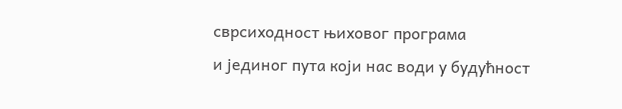сврсиходност њиховог програма
и јединог пута који нас води у будућност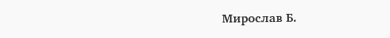Мирослав Б.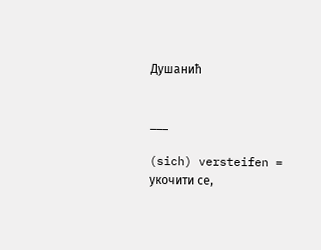Душанић


___

(sich) versteifen = укочити се,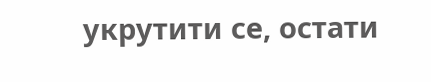укрутити се, остати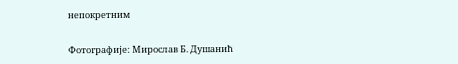непокретним


Фотографије: Мирослав Б. Душанић